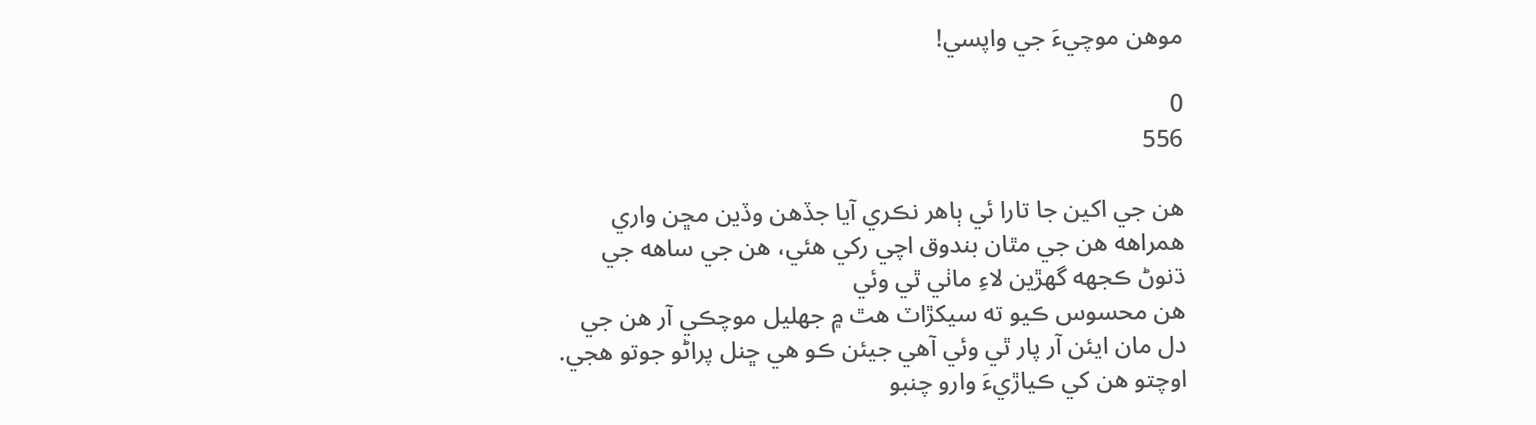موهن موچيءَ جي واپسي!

0
556

هن جي اکين جا تارا ئي ٻاهر نڪري آيا جڏهن وڏين مڇن واري همراهه هن جي مٿان بندوق اچي رکي هئي، هن جي ساهه جي ڌنوڻ ڪجهه گهڙين لاءِ ماٺي ٿي وئي
هن محسوس ڪيو ته سيکڙاٽ هٿ ۾ جهليل موچڪي آر هن جي دل مان ايئن آر پار ٿي وئي آهي جيئن ڪو هي ڇنل پراڻو جوتو هجي.
اوچتو هن کي ڪياڙيءَ وارو چنبو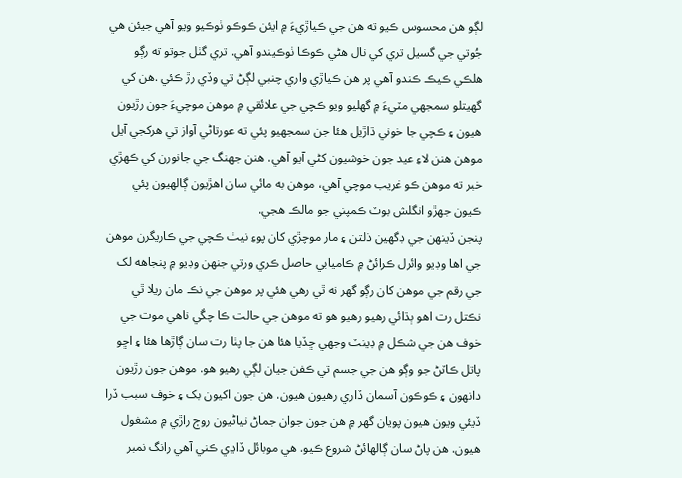لڳو هن محسوس ڪيو ته هن جي ڪياڙيءَ ۾ ايئن ڪوڪو ٺوڪيو ويو آهي جيئن هي جُوتي جي گسيل تري کي نال هڻي ڪوڪا ٺوڪيندو آهي. تري گٺل جوتو ته رڳو هلڪي ڪيڪ ڪندو آهي پر هن ڪياڙي واري چنبي لڳڻ تي وڏي رڙ ڪئي .هن کي گهيتلو سمجهي مٽيءَ ۾ گهليو ويو ڪچي جي علائقي ۾ موهن موچيءَ جون رڙيون هيون ۽ ڪچي جا خوني ڌاڙيل هئا جن سمجهيو پئي ته عورتاڻي آواز تي هرکجي آيل موهن هنن لاءِ عيد جون خوشيون کڻي آيو آهي. هنن جهنگ جي جانورن کي ڪهڙي خبر ته موهن ڪو غريب موچي آهي، موھن به مائي سان اهڙيون ڳالهيون پئي ڪيون جهڙو انگلش بوٽ ڪمپني جو مالڪ هجي.
پنجن ڏينهن جي ڊگھين ذلتن ۽ مار موچڙي کان پوءِ نيٺ ڪچي جي ڪاريگرن موهن جي اها وڊيو وائرل ڪرائڻ ۾ ڪاميابي حاصل ڪري ورتي جنهن وڊيو ۾ پنجاھه لک جي رقم جي موهن کان رڳو گهر نه ٿي رهي هئي پر موهن جي نڪ مان ريلا ٿي نڪتل رت اهو ٻڌائي رهيو رهيو هو ته موهن جي حالت ڪا چڱي ناهي موت جي خوف هن جي شڪل ۾ ڊينٽ وجهي ڇڏيا هئا هن جا پٺا رت سان ڳاڙها هئا ۽ اڇو پاتل ڪاٽڻ جو وڳو هن جي جسم تي ڪفن جيان لڳي رهيو هو. موهن جون رڙيون دانهون ۽ ڪوڪون آسمان ڏاري رهيون هيون. هن جون اکيون بک ۽ خوف سبب ڏرا ڏيئي ويون هيون پويان گهر ۾ هن جون جوان جماڻ نياڻيون روڄ راڙي ۾ مشغول هيون. هن پاڻ سان ڳالهائڻ شروع ڪيو. هي موبائل ڏاڍي ڪني آهي رانگ نمبر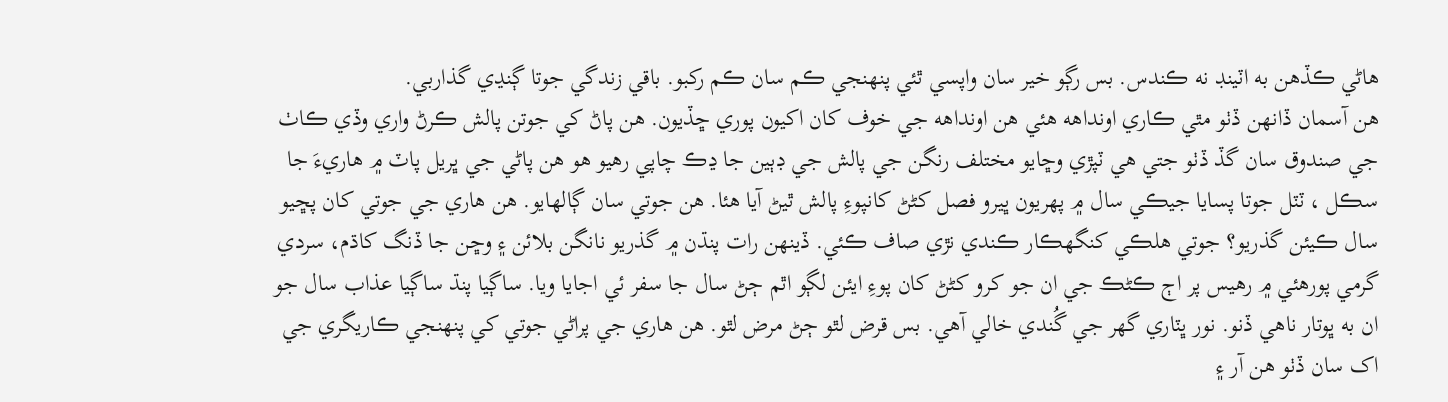هاڻي ڪڏهن به اٽينڊ نه ڪندس. بس رڳو خير سان واپسي ٿئي پنهنجي ڪم سان ڪم رکبو. باقي زندگي جوتا ڳنڍي گذاربي.
هن آسمان ڏانهن ڏٺو مٿي ڪاري اونداهه هئي هن اونداهه جي خوف کان اکيون پوري ڇڏيون. هن پاڻ کي جوتن پالش ڪرڻ واري وڏي ڪاٺ جي صندوق سان گڏ ڏٺو جتي هي ٽپڙي وڇايو مختلف رنگن جي پالش جي ڊٻين جا ڍڪ چاپي رهيو هو هن پاڻي جي ڀريل پاٽ ۾ هاريءَ جا سڪل ، ٽٽل جوتا پسايا جيڪي سال ۾ پهريون ڀيرو فصل کڻڻ کانپوءِ پالش ٿيڻ آيا هئا. هن جوتي سان ڳالهايو. هن هاري جي جوتي کان پڇيو سال ڪيئن گذريو؟ جوتي هلڪي کنگهڪار ڪندي نڙي صاف ڪئي. ڏينهن رات پنڌن ۾ گذريو نانگن بلائن ۽ وڇن جا ڏنگ کاڌم، سردي گرمي پورهئي ۾ رهيس پر اڄ ڪڻڪ جي ان جو کرو کڻڻ کان پوءِ ايئن لڳو اٿم ڄڻ سال جا سفر ئي اجايا ويا. ساڳيا پنڌ ساڳيا عذاب سال جو ان به ڀوتار ناهي ڏنو. نور ڀٽاري گهر جي گُندي خالي آهي. بس قرض لٿو ڄڻ مرض لٿو. هن هاري جي پراڻي جوتي کي پنهنجي ڪاريگري جي اک سان ڏٺو هن آر ۽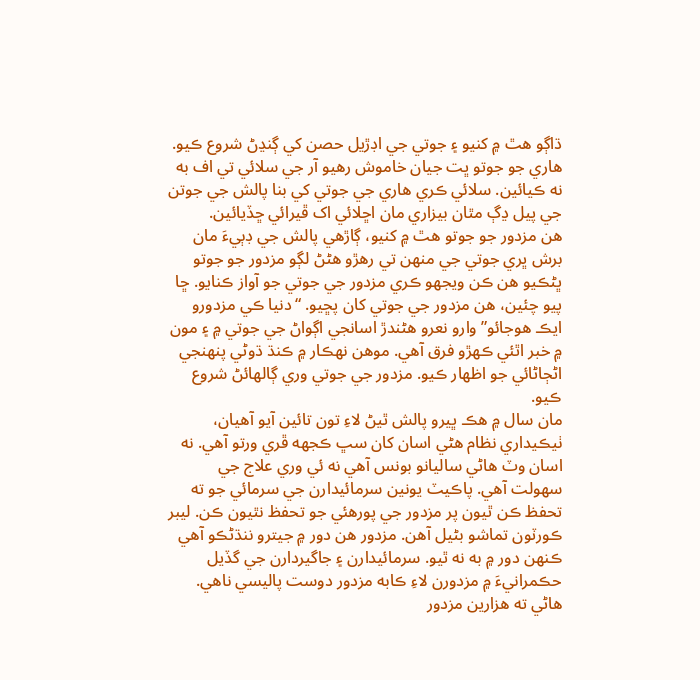ڌاڳو هٿ ۾ کنيو ۽ جوتي جي اڊڙيل حصن کي ڳنڍڻ شروع ڪيو. هاري جو جوتو ڀت جيان خاموش رهيو آر جي سلائي تي اف به نه ڪيائين. سلائي ڪري هاري جي جوتي کي بنا پالش جي جوتن جي پيل ڍڳ مٿان بيزاري مان اڇلائي اک ڦيرائي ڇڏيائين.
هن مزدور جو جوتو هٿ ۾ کنيو، ڳاڙهي پالش جي ڊٻيءَ مان برش ڀري جوتي جي منھن تي رهڙو هڻڻ لڳو مزدور جو جوتو ڀڻڪيو هن ڪن ويجهو ڪري مزدور جي جوتي جو آواز ڪنايو. ڇا پيو چئين، هن مزدور جي جوتي کان پڇيو. “دنيا ڪي مزدورو ايڪ ھوجائو” وارو نعرو هڻندڙ اسانجي اڳواڻ جي جوتي ۾ ۽ مون ۾ خبر اٿئي ڪهڙو فرق آهي. موهن نهڪار ۾ ڪنڌ ڌوڻي پنهنجي اڻڄاڻائي جو اظهار ڪيو. مزدور جي جوتي وري ڳالهائڻ شروع ڪيو.
مان سال ۾ هڪ ڀيرو پالش ٿيڻ لاءِ تون تائين آيو آهيان، ٺيڪيداري نظام هڻي اسان کان سڀ ڪجهه ڦري ورتو آهي. نه اسان وٽ هاڻي ساليانو بونس آهي نه ئي وري علاج جي سهولت آهي. پاڪيٽ يونين سرمائيدارن جي سرمائي جو ته تحفظ ڪن ٿيون پر مزدور جي پورهئي جو تحفظ نٿيون ڪن. ليبر ڪورٽون تماشو بڻيل آهن. مزدور هن دور ۾ جيترو ننڌڻڪو آهي ڪنهن دور ۾ به نه ٿيو. سرمائيدارن ۽ جاگيردارن جي گڏيل حڪمرانيءَ ۾ مزدورن لاءِ ڪابه مزدور دوست پاليسي ناهي. هاڻي ته هزارين مزدور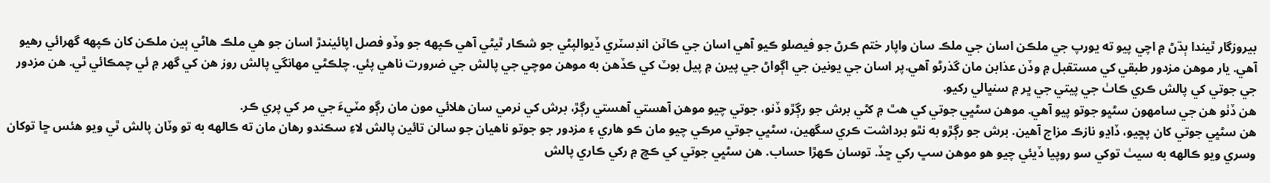بيروزگار ٿيندا ٻڌڻ ۾ اچي پيو ته يورپ جي ملڪن اسان جي ملڪ سان واپار ختم ڪرڻ جو فيصلو ڪيو آهي اسان جي ڪاٽن انڊسٽري ڏيوالپڻي جو شڪار ٿيڻي آهي ڪپهه جو وڏو فصل اپائيندڙ اسان جو هي ملڪ هاڻي ٻين ملڪن کان ڪپهه گهرائي رهيو آهي. يار موهن مزدور طبقي کي مستقبل ۾ وڏن عذابن مان گذرڻو آهي.پر اسان جي يونين جي اڳواڻ جي پيرن ۾ پيل بوٽ کي ڪڏهن به موهن موچي جي پالش جي ضرورت ناهي پئي. چلڪڻي مهانگي پالش روز هن کي گهر ۾ ئي چمڪائي ٿي. هن مزدور جي جوتي کي پالش ڪري ڪاٺ جي پيتي جي ڀر ۾ سنڀالي رکيو.
هن ڏٺو هن جي سامهون سڻڀو جوتو پيو آهي. موهن سڻڀي جوتي کي ھٿ ۾ کڻي برش جو رڳڙو ڏنو، جوتي چيو موهن آهستي آهستي رڳڙ، برش کي نرمي سان هلائي مون مان رڳو مٽيءَ جي مر کي پري ڪر.
هن سڻڀي جوتي کان پڇيو، ڏاڍو نازڪ مزاج آهين. برش جو رڳڙو به نٿو برداشت ڪري سگھين، سڻڀي جوتي مرڪي چيو مان ڪو هاري ۽ مزدور جو جوتو ناهيان جو سالن تائين پالش لاءِ سڪندو رهان مان ته ڪالهه به تو وٽان پالش ٿي ويو هئس ڇا توکان وسري ويو ڪالهه به سيٺ توکي سو روپيا ڏيئي چيو هو موهن سڀ رکي ڇڏ. توسان ڪهڙا حساب. هن سڻڀي جوتي کي ڪڇ ۾ رکي ڪاري پالش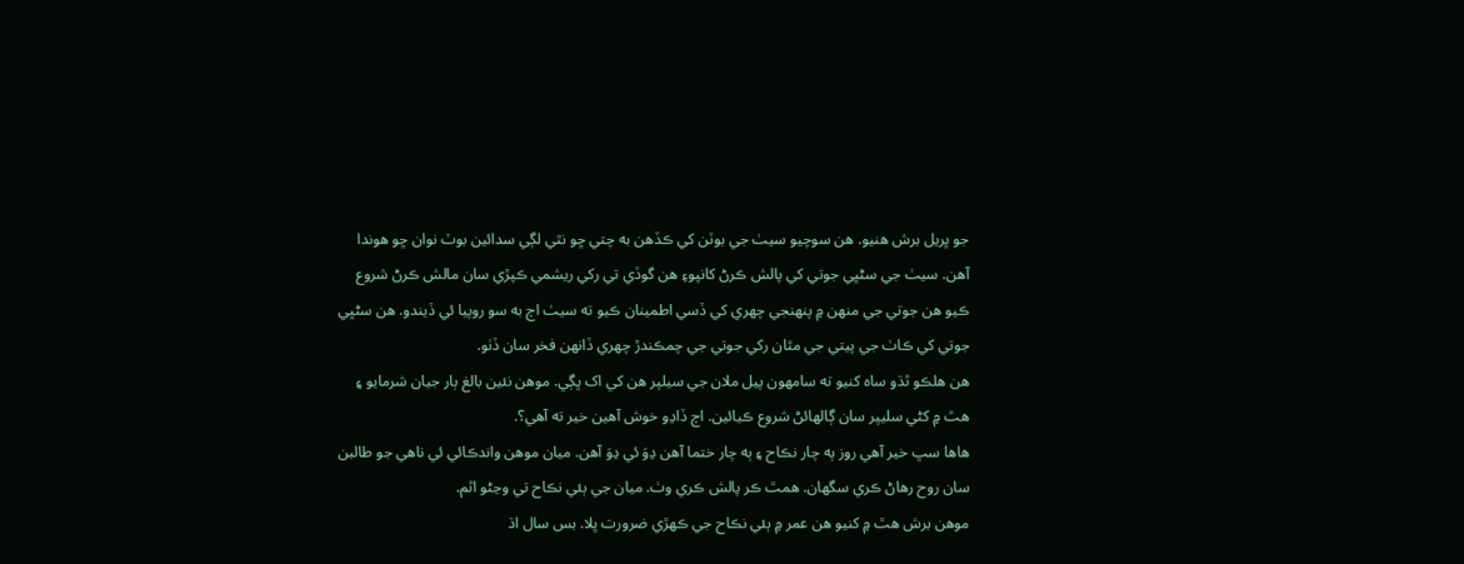جو ڀريل برش هنيو. هن سوچيو سيٺ جي بوٽن کي ڪڏهن به چتي ڇو نٿي لڳي سدائين بوٽ نوان ڇو هوندا آهن. سيٺ جي سڻڀي جوتي کي پالش ڪرڻ کانپوءِ هن گوڏي تي رکي ريشمي ڪپڙي سان مالش ڪرڻ شروع ڪيو هن جوتي جي منهن ۾ پنهنجي چهري کي ڏسي اطمينان ڪيو ته سيٺ اڄ به سو روپيا ئي ڏيندو. هن سڻڀي جوتي کي ڪاٺ جي پيتي جي مٿان رکي جوتي جي چمڪندڙ چهري ڏانهن فخر سان ڏٺو.
هن هلڪو ٿڌو ساه کنيو ته سامهون پيل ملان جي سيلپر هن کي اک ڀڳي. موهن نئين بالغ ٻار جيان شرمايو ۽ هٿ ۾ کڻي سليپر سان ڳالهائڻ شروع ڪيائين. اڄ ڏاڍو خوش آهين خير ته آهي؟.
هاها سڀ خير آهي روز ٻه چار نڪاح ۽ ٻه چار ختما آهن ڍوَ ئي ڍوَ آهن. ميان موهن واندڪائي ئي ناهي جو طالبن سان روح رهاڻ ڪري سگهان. همٿ ڪر پالش ڪري وٺ. ميان جي ٻئي نڪاح تي وڃڻو اٿم.
موهن برش هٿ ۾ کنيو هن عمر ۾ ٻئي نڪاح جي ڪهڙي ضرورت ڀلا. بس سال اڌ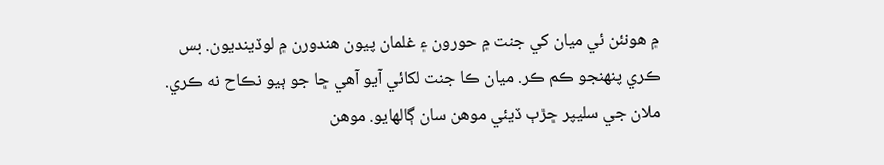۾ هونئن ئي ميان کي جنت ۾ حورون ۽ غلمان پيون هندورن ۾ لوڏينديون. بس ڪري پنهنجو ڪم ڪر. ميان ڪا جنت لکائي آيو آهي ڇا جو ٻيو نڪاح نه ڪري. ملان جي سليپر ڇڙٻ ڏيئي موهن سان ڳالهايو. موهن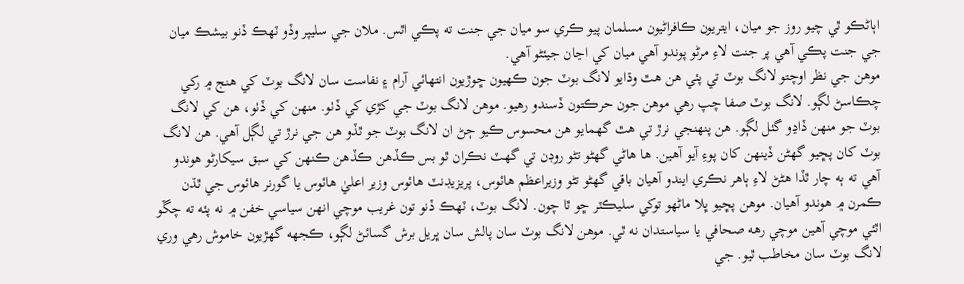اٻاڻڪو ٿي چيو روز جو ميان، ايتريون ڪافراڻيون مسلمان پيو ڪري سو ميان جي جنت ته پڪي اٿس. ملان جي سليپر وڏو ٽهڪ ڏنو بيشڪ ميان جي جنت پڪي آهي پر جنت لاءِ مرڻو پوندو آهي ميان کي اڃان جيئڻو آهي.
موهن جي نظر اوچتو لانگ بوٽ تي پئي هن هٿ وڌايو لانگ بوٽ جون ڪهيون ڇوڙيون انتهائي آرام ۽ نفاست سان لانگ بوٽ کي هنج ۾ رکي چڪاسڻ لڳو. لانگ بوٽ صفا چپ رهي موهن جون حرڪتون ڏسندو رهيو. موهن لانگ بوٽ جي کڙي کي ڏٺو. منهن کي ڏٺو، هن کي لانگ بوٽ جو منھن ڏاڍو گٺل لڳو. هن پنهنجي نرڙ تي هٿ گهمايو هن محسوس ڪيو ڄڻ ان لانگ بوٽ جو ٿڏو هن جي نرڙ تي لڳل آهي. هن لانگ بوٽ کان پڇيو گهڻن ڏينهن کان پوءِ آيو آهين. ها هاڻي گهڻو تڻو روڊن تي گهٽ نڪران ٿو بس ڪڏهن ڪڏهن ڪنهن کي سبق سيکارڻو هوندو آهي ته ٻه چار ٿڏا هڻڻ لاءِ ٻاهر نڪري ايندو آھيان باقي گهڻو تڻو وزيراعظم هائوس، پريزيڊنٽ هائوس وزير اعليٰ هائوس يا گورنر هائوس جي ٿڌن ڪمرن ۾ هوندو آهيان. موهن پڇيو ڀلا ماڻهو توکي سليڪٽر ڇو ٿا چون. لانگ بوٽ، ٽهڪ ڏنو تون غريب موچي انهن سياسي خفن ۾ نه پئه ته چڱو اٿئي موچي آهين موچي رهه صحافي يا سياستدان نه ٿي. موهن لانگ بوٽ سان پالش سان ڀريل برش گسائڻ لڳو، ڪجهه گهڙيون خاموش رهي وري لانگ بوٽ سان مخاطب ٿيو. جي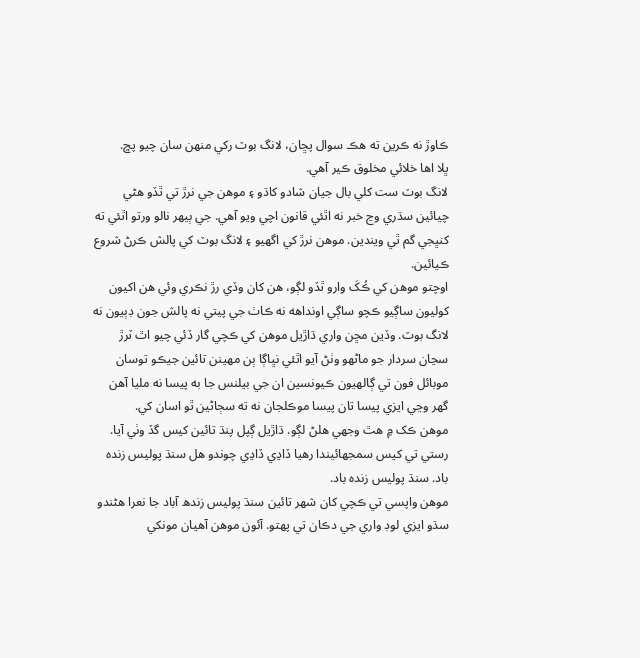ڪاوڙ نه ڪرين ته هڪ سوال پڇان، لانگ بوٽ رکي منهن سان چيو پڇ.
ڀلا اها خلائي مخلوق ڪير آهي.
لانگ بوٽ ست کلي بال جيان شادو کاڌو ۽ موهن جي نرڙ تي ٿڏو هڻي چيائين سڌري وڃ خبر نه اٿئي قانون اچي ويو آهي. جي ٻيهر نالو ورتو اٿئي ته کنڀجي گم ٿي ويندين. موهن نرڙ کي اگھيو ۽ لانگ بوٽ کي پالش ڪرڻ شروع ڪيائين.
اوچتو موهن کي ڪُکَ وارو ٿڏو لڳو، هن کان وڏي رڙ نڪري وئي هن اکيون کوليون ساڳيو ڪچو ساڳي اونداهه نه ڪاٺ جي پيتي نه پالش جون ڊٻيون نه لانگ بوٽ. وڏين مڇن واري ڌاڙيل موهن کي ڪچي گار ڏئي چيو اٿ ٽرڙ سڃان سردار جو ماڻهو وٺڻ آيو اٿئي نڀاڳا ٻن مهينن تائين جيڪو توسان موبائل فون تي ڳالهيون ڪيونسين ان جي بيلنس جا به پيسا نه مليا آهن گهر وڃي ايزي پيسا تان پيسا موڪلجان نه ته سڄاڻين ٿو اسان کي.
موهن ڪک ۾ هٿ وجهي هلڻ لڳو. ڌاڙيل ڳپل پنڌ تائين کيس گڏ وٺي آيا. رستي تي کيس سمجهائيندا رهيا ڏاڍي ڏاڍي چوندو هل سنڌ پوليس زنده باد. سنڌ پوليس زندہ باد.
موهن واپسي تي ڪچي کان شهر تائين سنڌ پوليس زندھ آباد جا نعرا هڻندو سڌو ايزي لوڊ واري جي دڪان تي پهتو. آئون موهن آهيان مونکي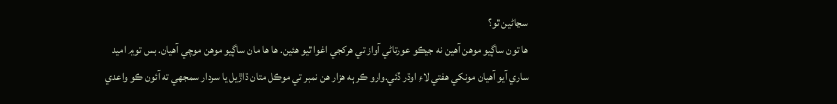سڃاڻين ٿو؟
ها تون ساڳيو موهن آهين نه جيڪو عورتاڻي آواز تي هرکجي اغوا ٿيو هئين. ها ها مان ساڳيو موهن موچي آهيان. بس تو۾ اميد ساري آيو آهيان مونکي هفتي لاءِ اوڌر ڏئي.وارو ڪر ٻه هزار هن نمبر تي موڪل متان ڌاڙيل يا سردار سمجهي ته آئون ڪو واعدي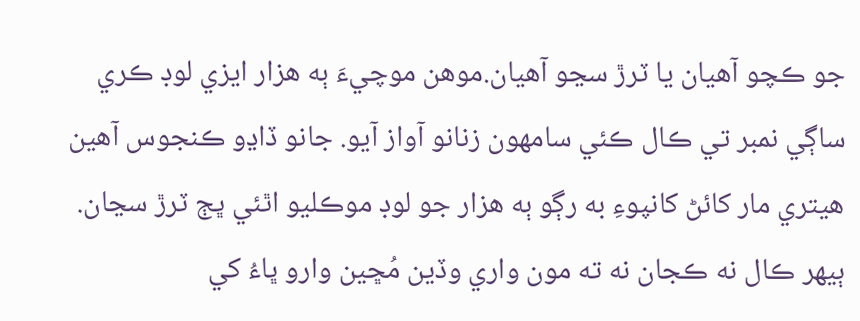جو ڪچو آهيان يا ٽرڙ سڃو آهيان.موهن موچيءَ ٻه هزار ايزي لوڊ ڪري ساڳي نمبر تي ڪال ڪئي سامهون زنانو آواز آيو. جانو ڏاڍو ڪنجوس آهين هيتري مار کائڻ کانپوءِ به رڳو ٻه هزار جو لوڊ موڪليو اٿئي ڀڄ ٽرڙ سڃان. ٻيهر ڪال نه ڪجان نه ته مون واري وڏين مُڇين وارو ڀاءُ کي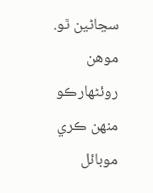سڃاڻين ٿو. موهن روئڻهارڪو منهن ڪري موبائل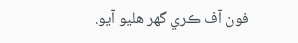فون آف ڪري گهر هليو آيو.